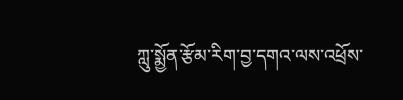ཀླུ་སྨྱོན་རྩོམ་རིག་བྱ་དགའ་ལས་འཕྲོས་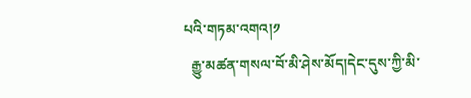པའི་གཏམ་འགའ།༡
  རྒྱུ་མཚན་གསལ་བོ་མི་ཤེས་མོད།དེང་དུས་ཀྱི་མི་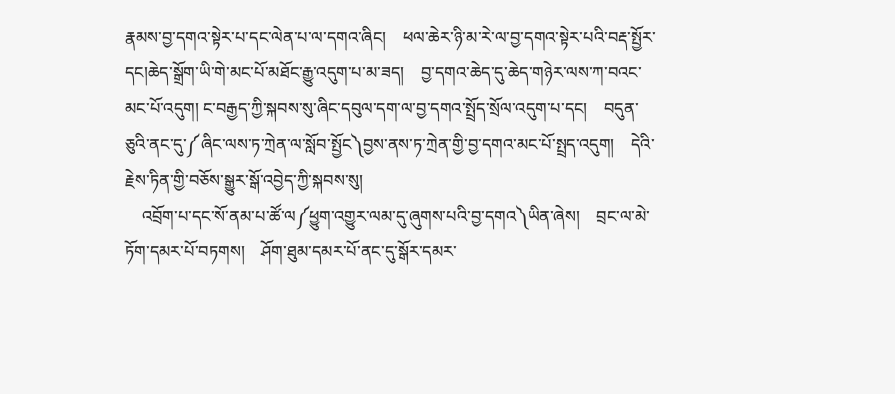རྣམས་བྱ་དགའ་སྟེར་པ་དང་ལེན་པ་ལ་དགའ་ཞིང།    ཕལ་ཆེར་ཉི་མ་རེ་ལ་བྱ་དགའ་སྟེར་པའི་བརྡ་སྤྱོར་དང།ཆེད་སྒྲོག་ཡི་གེ་མང་པོ་མཐོང་རྒྱུ་འདུག་པ་མ་ཟད།    བྱ་དགའ་ཆེད་དུ་ཆེད་གཉེར་ལས་ཀ་བའང་མང་པོ་འདུག། ང་བརྒྱད་ཀྱི་སྐབས་སུ་ཞིང་དབུལ་དག་ལ་བྱ་དགའ་སྤྲོད་སྲོལ་འདུག་པ་དང།    བདུན་ཅུའི་ནང་དུ་༼ཞིང་ལས་ཏ་ཀྲེན་ལ་སློབ་སྤྱོང༽བྱས་ནས་ཏ་ཀྲེན་གྱི་བྱ་དགའ་མང་པོ་སྤྲད་འདུག།    དེའི་རྗེས་ཏིན་གྱི་བཅོས་སྒྱུར་སྒོ་འབྱེད་ཀྱི་སྐབས་སུ།
    འབྲོག་པ་དང་སོ་ནམ་པ་ཚོ་ལ༼ཕྱུག་འགྱུར་ལམ་དུ་ཞུགས་པའི་བྱ་དགའ༽ཡིན་ཞེས།    བྲང་ལ་མེ་ཏོག་དམར་པོ་བཏགས།    ཤོག་ཐུམ་དམར་པོ་ནང་དུ་སྒོར་དམར་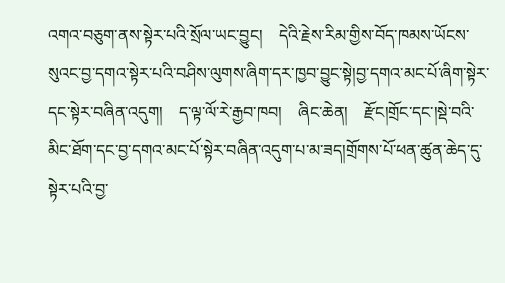འགའ་བཅུག་ནས་སྟེར་པའི་སྲོལ་ཡང་བྱུང།    དེའི་རྗེས་རིམ་གྱིས་བོད་ཁམས་ཡོངས་སུའང་བྱ་དགའ་སྟེར་པའི་བཤིས་ལུགས་ཞིག་དར་ཁྱབ་བྱུང་སྟེ།བྱ་དགའ་མང་པོ་ཞིག་སྟེར་དང་སྟེར་བཞིན་འདུག།    ད་ལྟ་ལོ་རེ་རྒྱབ་ཁབ།    ཞིང་ཆེན།    རྫོང།གྲོང་དང་།སྡེ་བའི་མིང་ཐོག་དང་བྱ་དགའ་མང་པོ་སྟེར་བཞིན་འདུག་པ་མ་ཟད།གྲོགས་པོ་ཕན་ཚུན་ཆེད་དུ་སྟེར་པའི་བྱ་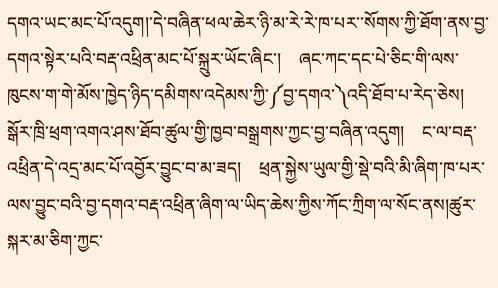དགའ་ཡང་མང་པོ་འདུག།་དེ་བཞིན་ཕལ་ཆེར་ཉི་མ་རེ་རེ་ཁ་པར་་སོགས་ཀྱི་ཐོག་ནས་བྱ་དགའ་སྟེར་པའི་བརྡ་འཕྲིན་མང་པོ་སྐྲུར་ཡོང་ཞིང་།    ཞང་ཀང་དང་པེ་ཅིང་གི་ལས་ཁུངས་ག་གེ་མོས་ཁྱེད་ཉིད་དམིགས་འདེམས་ཀྱི་༼བྱ་དགའ་༽འདི་ཐོབ་པ་རེད་ཅེས།    སྒོར་ཁྲི་ཕྲག་འགའ་ཤས་ཐོབ་ཚུལ་གྱི་ཁྱབ་བསྒྲགས་ཀྱང་བྱ་བཞིན་འདུག།    ང་ལ་བརྡ་འཕྲིན་དེ་འདྲ་མང་པོ་འབྱོར་བྱུང་བ་མ་ཟད།    ཕྲན་སྐྱེས་ཡུལ་གྱི་སྡེ་བའི་མི་ཞིག་ཁ་པར་ལས་བྱུང་བའི་བྱ་དགའ་བརྡ་འཕྲིན་ཞིག་ལ་ཡིད་ཆེས་ཀྱིས་ཀོང་ཀྲིག་ལ་སོང་ནས།ཚུར་སྐར་མ་ཅིག་ཀྱང་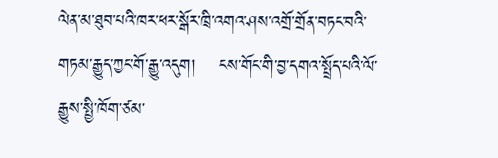ལེན་མ་ཐུབ་པའི་ཁར་ཕར་སྒོར་ཁྲི་འགའ་ཤས་འགྲོ་གྲོན་བཏང་བའི་གཏམ་རྒྱུད་ཀྱང་གོ་རྒྱུ་འདུག།    ངས་གོང་གི་བྱ་དགའ་སྤྲོད་པའི་ལོ་རྒྱུས་སྤྱི་ཁོག་ཙམ་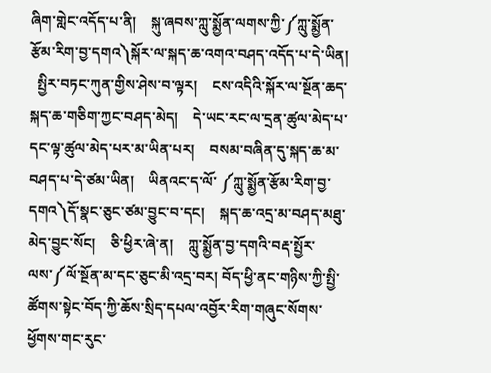ཞིག་གླེང་འདོད་པ་ནི།    སྐུ་ཞབས་ཀླུ་སྨྱོན་ལགས་ཀྱི་༼ཀླུ་སྨྱོན་རྩོམ་རིག་བྱ་དགའ༽སྐོར་ལ་སྐད་ཆ་འགའ་བཤད་འདོད་པ་དེ་ཡིན།
  སྤྱིར་བཏང་ཀུན་གྱིས་ཤེས་བ་ལྟར།    ངས་འདིའི་སྐོར་ལ་སྔོན་ཆད་སྐད་ཆ་གཅིག་ཀྱང་བཤད་མེད།    དེ་ཡང་རང་ལ་དྲན་ཚུལ་མེད་པ་དང་ལྟ་ཚུལ་མེད་པར་མ་ཡིན་པར།    བསམ་བཞིན་དུ་སྐད་ཆ་མ་བཤད་པ་དེ་ཙམ་ཡིན།    ཡིནའང་ད་ལོ་ ༼ཀླུ་སྨྱོན་རྩོམ་རིག་བྱ་དགའ༽དོ་སྣང་ཅུང་ཙམ་བྱུང་བ་དང།    སྐད་ཆ་འདྲ་མ་བཤད་མཐུ་མེད་བྱུང་སོང།    ཅི་ཕྱིར་ཞེ་ན།    ཀླུ་སྨྱོན་བྱ་དགའི་བརྡ་སྤྱོར་ལས་༼ལོ་སྔོན་མ་དང་ཅུང་མི་འདྲ་བར། བོད་ཕྱི་ནང་གཉིས་ཀྱི་སྤྱི་ཚོགས་སྟེང་བོད་ཀྱི་ཆོས་སྲིད་དཔལ་འབྱོར་རིག་གཞུང་སོགས་ཕྱོགས་གང་རུང་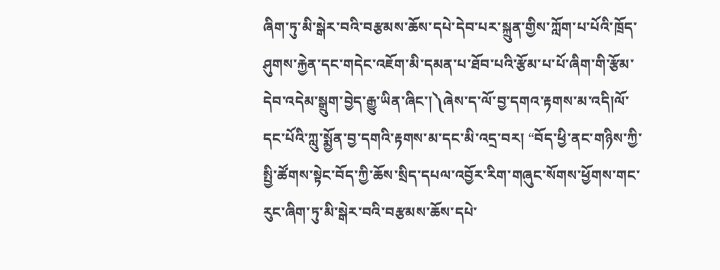ཞིག་ཏུ་མི་སྒེར་བའི་བརྩམས་ཆོས་དཔེ་དེབ་པར་སྐྲུན་གྱིས་ཀློག་པ་པོའི་ཁྲོད་ཤུགས་རྐྱེན་དང་གདེང་འཇོག་མི་དམན་པ་ཐོབ་པའི་རྩོམ་པ་པོ་ཞིག་གི་རྩོམ་དེབ་འདེམ་སྒྲུག་བྱེད་རྒྱུ་ཡིན་ཞིང་།༽ཞེས་ད་ལོ་བྱ་དགའ་རྟགས་མ་འདི།ལོ་དང་པོའི་ཀླུ་སྨྱོན་བྱ་དགའི་རྟགས་མ་དང་མི་འདྲ་བར། “བོད་ཕྱི་ནང་གཉིས་ཀྱི་སྤྱི་ཚོགས་སྟེང་བོད་ཀྱི་ཆོས་སྲིད་དཔལ་འབྱོར་རིག་གཞུང་སོགས་ཕྱོགས་གང་རུང་ཞིག་ཏུ་མི་སྒེར་བའི་བརྩམས་ཆོས་དཔེ་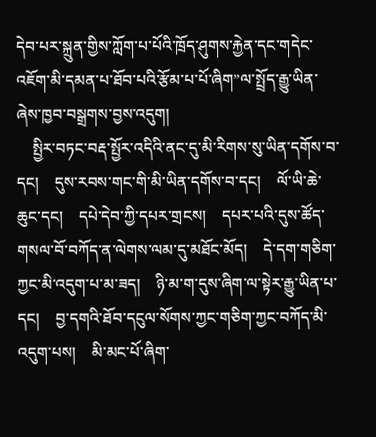དེབ་པར་སྐྲུན་གྱིས་ཀློག་པ་པོའི་ཁྲོད་ཤུགས་རྐྱེན་དང་གདེང་འཇོག་མི་དམན་པ་ཐོབ་པའི་རྩོམ་པ་པོ་ཞིག”ལ་སྤྲོད་རྒྱུ་ཡིན་ཞེས་ཁྱབ་བསྒྲགས་བྱས་འདུག།
    སྤྱིར་བཏང་བརྡ་སྤྱོར་འདིའི་ནང་དུ་མི་རིགས་སུ་ཡིན་དགོས་བ་དང།    དུས་རབས་གང་གི་མི་ཡིན་དགོས་བ་དང།    ལོ་ཡི་ཆེ་ཆུང་དང།    དཔེ་དེབ་ཀྱི་དཔར་གྲངས།    དཔར་པའི་དུས་ཚོད་གསལ་བོ་བཀོད་ན་ལེགས་ལམ་དུ་མཐོང་མོད།    དེ་དག་གཅིག་ཀྱང་མི་འདུག་པ་མ་ཟད།    ཉི་མ་ག་དུས་ཞིག་ལ་སྟེར་རྒྱུ་ཡིན་པ་དང།    བྱ་དགའི་ཐོབ་དངུལ་སོགས་ཀྱང་གཅིག་ཀྱང་བཀོད་མི་འདུག་པས།    མི་མང་པོ་ཞིག་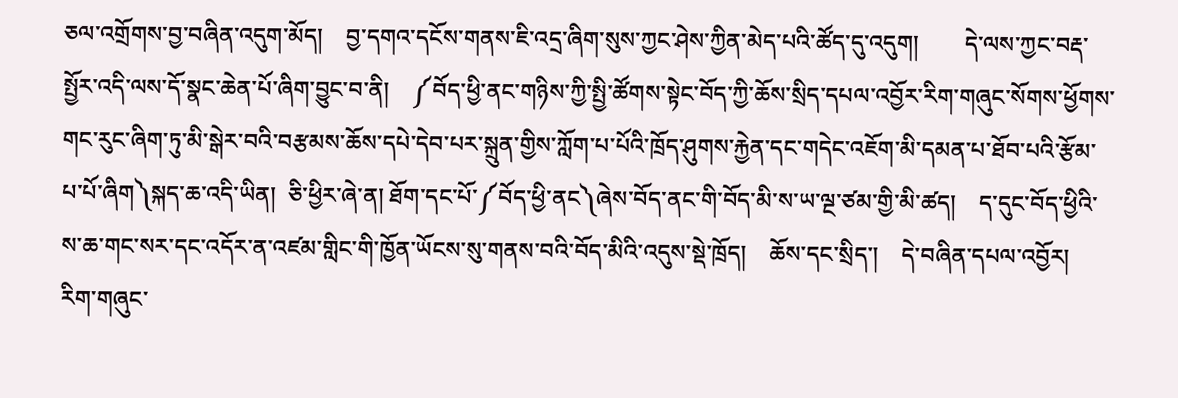ཅལ་འགྲོགས་བྱ་བཞིན་འདུག་མོད།    བྱ་དགའ་དངོས་གནས་ཇི་འདྲ་ཞིག་སུས་ཀྱང་ཤེས་ཀྱིན་མེད་པའི་ཚོད་དུ་འདུག།        དེ་ལས་ཀྱང་བརྡ་སྤྱོར་འདི་ལས་དོ་སྣང་ཆེན་པོ་ཞིག་བྱུང་བ་ནི།    ༼བོད་ཕྱི་ནང་གཉིས་ཀྱི་སྤྱི་ཚོགས་སྟེང་བོད་ཀྱི་ཆོས་སྲིད་དཔལ་འབྱོར་རིག་གཞུང་སོགས་ཕྱོགས་གང་རུང་ཞིག་ཏུ་མི་སྒེར་བའི་བརྩམས་ཆོས་དཔེ་དེབ་པར་སྐྲུན་གྱིས་ཀློག་པ་པོའི་ཁྲོད་ཤུགས་རྐྱེན་དང་གདེང་འཇོག་མི་དམན་པ་ཐོབ་པའི་རྩོམ་པ་པོ་ཞིག༽སྐད་ཆ་འདི་ཡིན།  ཅི་ཕྱིར་ཞེ་ན། ཐོག་དང་པོ་༼བོད་ཕྱི་ནང༽ཞེས་བོད་ནང་གི་བོད་མི་ས་ཡ་ལྔ་ཙམ་གྱི་མི་ཚད།    ད་དུང་བོད་ཕྱིའི་ས་ཆ་གང་སར་དང་འདོར་ན་འཛམ་གླིང་གི་ཁྱོན་ཡོངས་སུ་གནས་བའི་བོད་མིའི་འདུས་སྡེ་ཁྲོད།    ཆོས་དང་སྲིད་།    དེ་བཞིན་དཔལ་འབྱོར།    རིག་གཞུང་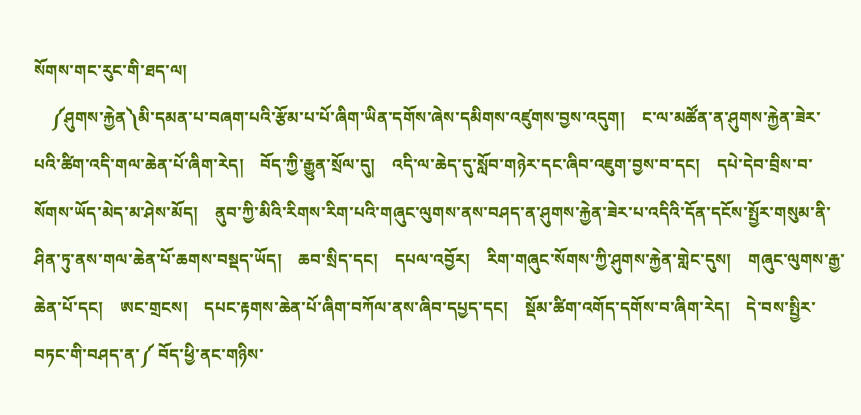སོགས་གང་རུང་གི་ཐད་ལ།
    ༼ཤུགས་རྐྱེན༽མི་དམན་པ་བཞག་པའི་རྩོམ་པ་པོ་ཞིག་ཡིན་དགོས་ཞེས་དམིགས་འཛུགས་བྱས་འདུག།    ང་ལ་མཚོན་ན་ཤུགས་རྐྱེན་ཟེར་པའི་ཚིག་འདི་གལ་ཆེན་པོ་ཞིག་རེད།    བོད་ཀྱི་རྒྱུན་སྲོལ་དུ།    འདི་ལ་ཆེད་དུ་སློབ་གཉེར་དང་ཞིབ་འཇུག་བྱས་བ་དང།    དཔེ་དེབ་བྲིས་བ་སོགས་ཡོད་མེད་མ་ཤེས་མོད།    ནུབ་ཀྱི་མིའི་རིགས་རིག་པའི་གཞུང་ལུགས་ནས་བཤད་ན་ཤུགས་རྐྱེན་ཟེར་པ་འདིའི་དོན་དངོས་སྤྱོར་གསུམ་ནི་ཤིན་ཏུ་ནས་གལ་ཆེན་པོ་ཆགས་བསྡད་ཡོད།    ཆབ་སྲིད་དང།    དཔལ་འབྱོར།    རིག་གཞུང་སོགས་ཀྱི་ཤུགས་རྐྱེན་གླེང་དུས།    གཞུང་ལུགས་རྒྱ་ཆེན་པོ་དང།    ཨང་གྲངས།    དཔང་རྟགས་ཆེན་པོ་ཞིག་བཀོལ་ནས་ཞིབ་དཔྱད་དང།    སྡོམ་ཚིག་འགོད་དགོས་བ་ཞིག་རེད།    དེ་བས་སྤྱིར་བཏང་གི་བཤད་ན་༼ བོད་ཕྱི་ནང་གཉིས་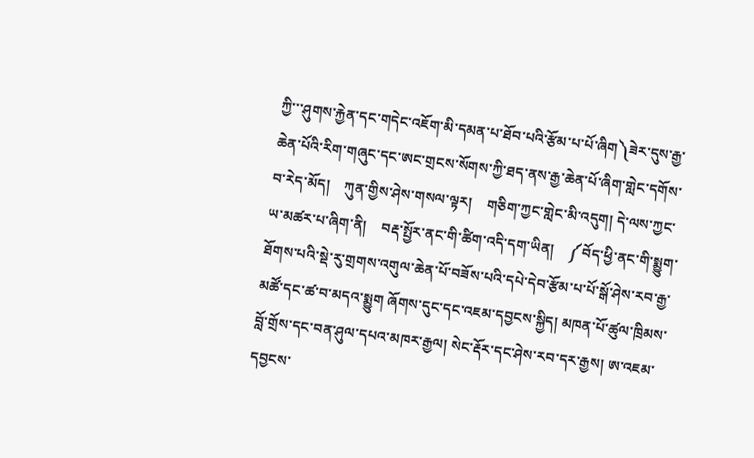ཀྱི་་་ཤུགས་རྐྱེན་དང་གདེང་འཇོག་མི་དམན་པ་ཐོབ་པའི་རྩོམ་པ་པོ་ཞིག༽ཟེར་དུས་རྒྱ་ཆེན་པོའི་རིག་གཞུང་དང་ཨང་གྲངས་སོགས་ཀྱི་ཐད་ནས་རྒྱ་ཆེན་པོ་ཞིག་གླེང་དགོས་བ་རེད་མོད།    ཀུན་གྱིས་ཤེས་གསལ་ལྟར།    གཅིག་ཀྱང་གླེང་མི་འདུག། དེ་ལས་ཀྱང་ཡ་མཚར་པ་ཞིག་ནི།    བརྡ་སྤྱོར་ནང་གི་ཚིག་འདི་དག་ཡིན།    ༼བོད་ཕྱི་ནང་གི་སྨྱུག་ཐོགས་པའི་སྡེ་རུ་གྲགས་འགུལ་ཆེན་པོ་བཟོས་པའི་དཔེ་དེབ་རྩོམ་པ་པོ་སྒོ་ཤེས་རབ་རྒྱ་མཚོ་དང་ཚ་བ་མདའ་སྨྱུག ཞོགས་དུང་དང་འཇམ་དབྱངས་སྐྱིད། མཁན་པོ་ཚུལ་ཁྲིམས་བློ་གྲོས་དང་བན་ཤུལ་དཔའ་མཁར་རྒྱལ། སེང་རྡོར་དང་ཤེས་རབ་དར་རྒྱས། ཨ་འཇམ་དབྱངས་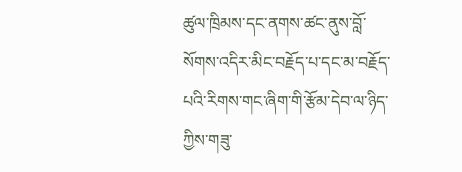ཚུལ་ཁྲིམས་དང་ནགས་ཚང་ནུས་བློ་སོགས་འདིར་མིང་བརྗོད་པ་དང་མ་བརྗོད་པའི་རིགས་གང་ཞིག་གི་རྩོམ་དེབ་ལ་ཉིད་ཀྱིས་གཟུ་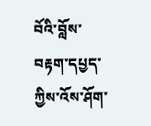བོའི་བློས་བརྟག་དཔྱད་ཀྱིས་འོས་ཤོག་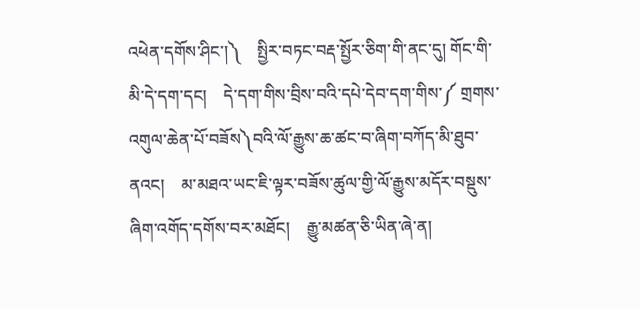འཕེན་དགོས་ཤིང་།༽    སྤྱིར་བཏང་བརྡ་སྤྱོར་ཅིག་གི་ནང་དུ། གོང་གི་མི་དེ་དག་དང།    དེ་དག་གིས་བྲིས་བའི་དཔེ་དེབ་དག་གིས་༼ གྲགས་འགུལ་ཆེན་པོ་བཟོས༽བའི་ལོ་རྒྱུས་ཆ་ཚང་བ་ཞིག་བཀོད་མི་ཐུབ་ནའང།    མ་མཐའ་ཡང་ཇི་ལྟར་བཟོས་ཚུལ་གྱི་ལོ་རྒྱུས་མདོར་བསྡུས་ཞིག་འགོད་དགོས་བར་མཐོང།    རྒྱུ་མཚན་ཅི་ཡིན་ཞེ་ན།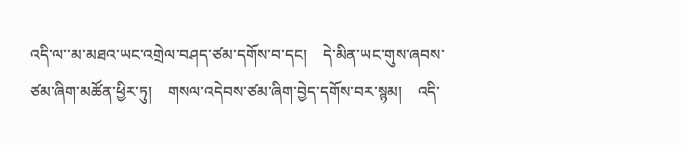འདི་ལ་་མ་མཐའ་ཡང་འགྲེལ་བཤད་ཙམ་དགོས་བ་དང།    དེ་མིན་ཡང་གུས་ཞབས་ཙམ་ཞིག་མཚོན་ཕྱིར་ཏུ།    གསལ་འདེབས་ཙམ་ཞིག་བྱེད་དགོས་བར་སྙམ།    འདི་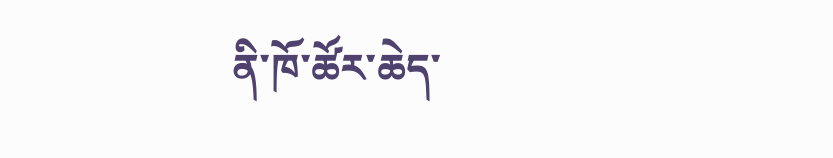ནི་ཁོ་ཚོར་ཆེད་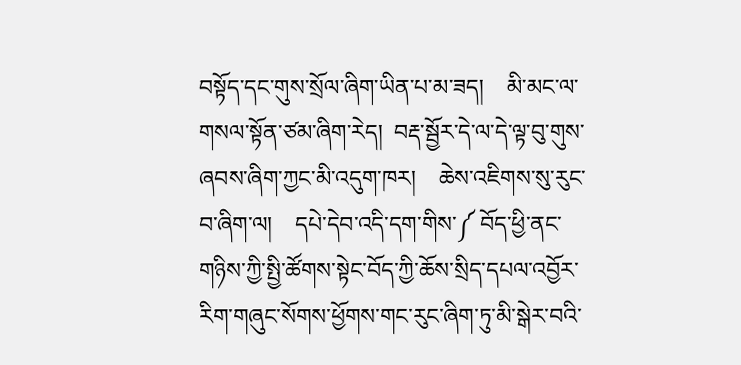བསྟོད་དང་གུས་སྲོལ་ཞིག་ཡིན་པ་མ་ཟད།    མི་མང་ལ་གསལ་སྟོན་ཙམ་ཞིག་རེད།  བརྡ་སྦྱོར་དེ་ལ་དེ་ལྟ་བུ་གུས་ཞབས་ཞིག་ཀྱང་མི་འདུག་ཁར།    ཆེས་འཇིགས་སུ་རུང་བ་ཞིག་ལ།    དཔེ་དེབ་འདི་དག་གིས་༼ བོད་ཕྱི་ནང་གཉིས་ཀྱི་སྤྱི་ཚོགས་སྟེང་བོད་ཀྱི་ཆོས་སྲིད་དཔལ་འབྱོར་རིག་གཞུང་སོགས་ཕྱོགས་གང་རུང་ཞིག་ཏུ་མི་སྒེར་བའི་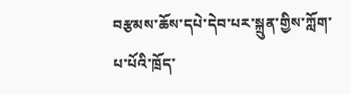བརྩམས་ཆོས་དཔེ་དེབ་པར་སྐྲུན་གྱིས་ཀློག་པ་པོའི་ཁྲོད་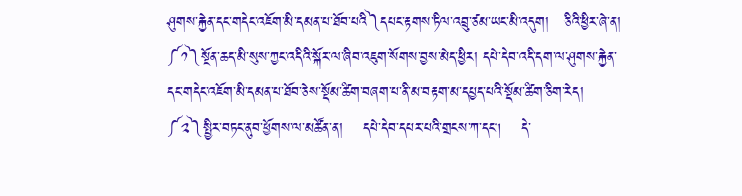ཤུགས་རྐྱེན་དང་གདེང་འཇོག་མི་དམན་པ་ཐོབ་པའི༽དཔང་རྟགས་ཏིལ་འབྲུ་ཙམ་ཡང་མི་འདུག།   ཅིའི་ཕྱིར་ཞེ་ན།    ༼༡༽སྔོན་ཆད་མི་སུས་ཀྱང་འདིའི་སྐོར་ལ་ཞིབ་འཇུག་སོགས་བྱས་མེད་ཕྱིར། དཔེ་དེབ་འདི་དག་ལ་ཤུགས་རྐྱེན་དང་གདེང་འཇོག་མི་དམན་པ་ཐོབ་ཅེས་སྡོམ་ཚིག་བཞག་པ་ནི་མ་བརྟག་མ་དཔྱད་པའི་སྡོམ་ཚིག་ཅིག་རེད། ༼༢༽སྤྱིར་བཏང་ནུབ་ཕྱོགས་ལ་མཚོན་ན།    དཔེ་དེབ་དཔར་པའི་གྲངས་ཀ་དང།    དེ་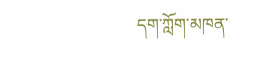དག་ཀློག་མཁན་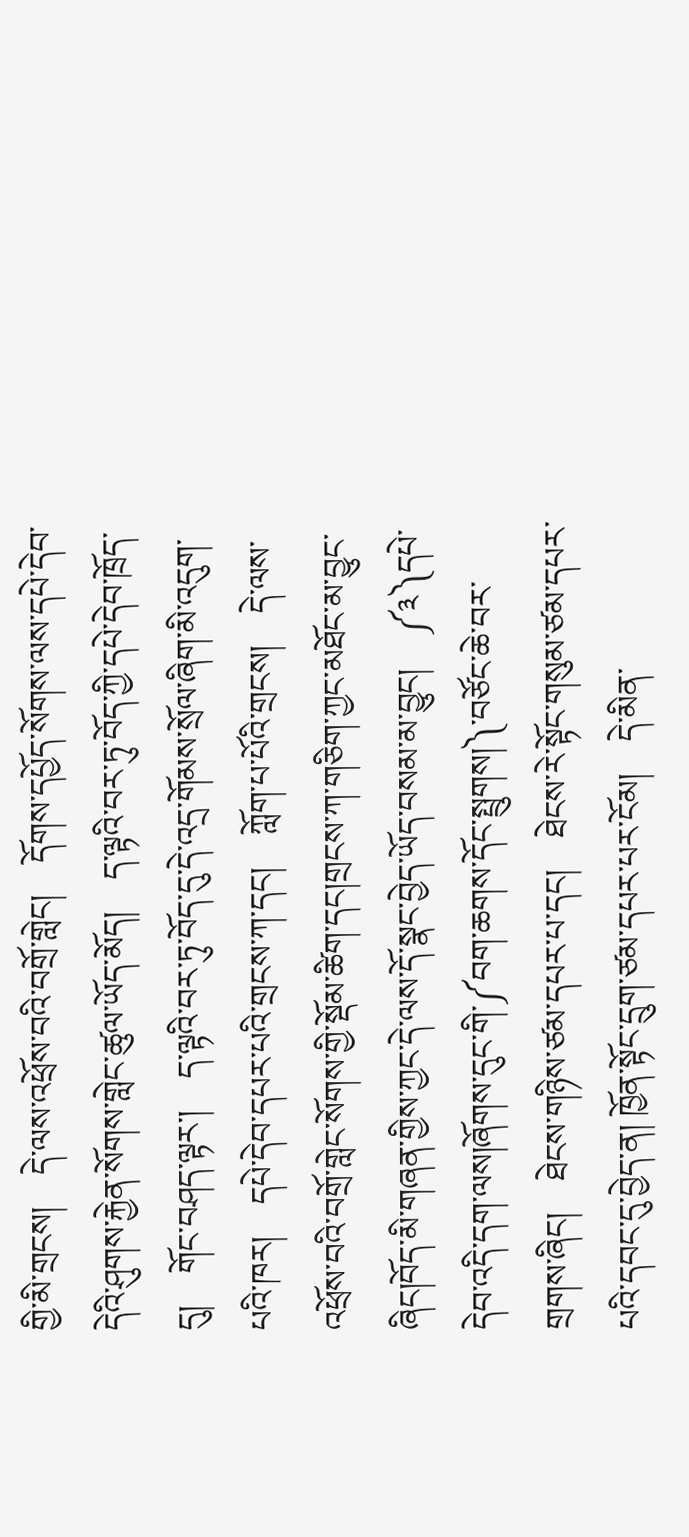གྱི་མི་གྲངས།    དེ་ལས་འཕྲོས་བའི་བགྲོ་གླེང།    དོགས་དཔྱོད་སོགས་ལས་དཔེ་དེབ་དེའི་ཤུགས་རྐྱེན་སོགས་གླེང་ཚུལ་ཡོད་མོད།    ད་ལྟའི་བར་ཏུ་བོད་ཀྱི་དཔེ་དེབ་ཁྲོད་དུ།    གོང་བཤད་ལྟར་།    ད་ལྟའི་བར་ཏུ་བོད་དུ་དེ་འདྲ་གོམས་སྲོལ་ཞིག་མི་འདུག་པའི་ཁར།    དཔེ་དེབ་དཔར་པའི་གྲངས་ཀ་དང།    ཀློག་པ་པོའི་གྲངས།    དེ་ལས་འཕྲོས་བའི་བགྲོ་གླེང་སོགས་གྱི་སྡོམ་ཚིག་དང།གྲངས་ཀ་གཅིག་ཀྱང་མཐོང་མ་བྱུང་ཞིང།བོད་མི་གཞན་གྱིས་ཀྱང་དེ་ལས་དོ་སྣང་བྱེད་ཡོད་བསམ་མ་བྱུང།    ༼༣༽དཔེ་དེབ་འདི་དག་ལས།ཞོགས་དུང་གི་༼བག་ཆགས་དོང་སྤྲུགས།༽་བཙོང་ཆེ་བར་གྲགས་ཞིང།    ཐེངས་གཉིས་ཙམ་དཔར་པ་དང།    ཐེངས་རེ་སྟོང་གསུམ་ཙམ་དཔར་པའི་དབང་དུ་བྱེད་ན། ཁྱོན་སྟོང་དྲུག་ཙམ་དཔར་པར་ངོམ།    དེ་མིན་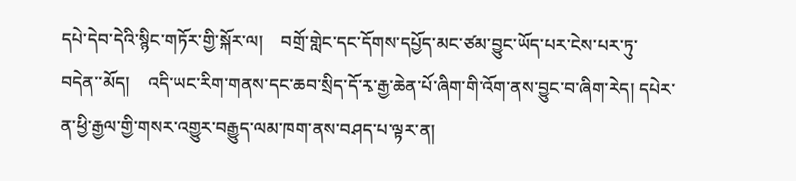དཔེ་དེབ་དེའི་སྙིང་གཏོར་གྱི་སྐོར་ལ།    བགྲོ་གླེང་དང་དོགས་དཔྱོད་མང་ཙམ་བྱུང་ཡོད་པར་ངེས་པར་ཏུ་བདེན་་མོད།    འདི་ཡང་རིག་གནས་དང་ཆབ་སྲིད་དོ་རྭ་རྒྱ་ཆེན་པོ་ཞིག་གི་འོག་ནས་བྱུང་བ་ཞིག་རེད། དཔེར་ན་ཕྱི་རྒྱལ་གྱི་གསར་འགྱུར་བརྒྱུད་ལམ་ཁག་ནས་བཤད་པ་ལྟར་ན།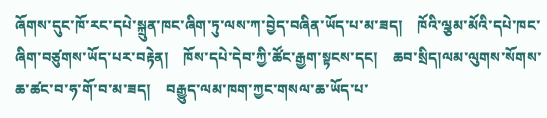ཞོགས་དུང་ཁོ་རང་དཔེ་སྐྲུན་ཁང་ཞིག་ཏུ་ལས་ཀ་བྱེད་བཞིན་ཡོད་པ་མ་ཟད།    ཁོའི་ལྕམ་མོའི་དཔེ་ཁང་ཞིག་བཙུགས་ཡོད་པར་བརྟེན།    ཁོས་དཔེ་དེབ་ཀྱི་ཚོང་རྒྱག་སྟངས་དང།    ཆབ་སྲིད།ལམ་ལུགས་སོགས་ཆ་ཚང་བ་ཧ་གོ་བ་མ་ཟད།    བརྒྱུད་ལམ་ཁག་ཀྱང་གསལ་ཆ་ཡོད་པ་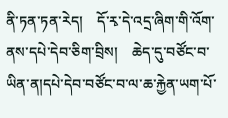ནི་ཏན་ཏན་རེད།    དོ་རྭ་དེ་འདྲ་ཞིག་གི་འོག་ནས་དཔེ་དེབ་ཅིག་བྲིས།    ཆེད་དུ་བཙོང་བ་ཡིན་ན།དཔེ་དེབ་བཙོང་བ་ལ་ཆ་རྐྱེན་ཡག་པོ་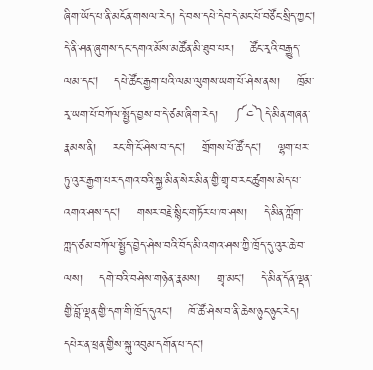ཞིག་ཡོད་པ་ནི་མངོན་གསལ་རེད། དེ་བས་དཔེ་དེབ་དེ་མང་པོ་བཙོང་སྲིད་ཀྱང།    དེ་ནི་ཤན་ཞུགས་དང་དགའ་མོས་མཚོན་མི་ཐུབ་པར།    ཚོང་རྭའི་བརྒྱུད་ལམ་དང།    དཔེ་ཚོང་རྒྱག་པའི་ལམ་ལུགས་ཡག་པོ་ཤེས་ནས།    ཁྲོམ་རྭ་ཡག་པོ་བཀོལ་སྤྱོད་བྱས་བ་དེ་ཙམ་ཞིག་རེད།    ༼༤༽དེ་མིན་གཞན་རྣམས་ནི།    རང་གི་ངོ་ཤེས་བ་དང།    གྲོགས་པོ་ཚོ་དང།    ལྷག་པར་ཏུ་འུར་རྒྱག་པར་དགའ་བའི་སྐྱ་མིན་སེར་མིན་གྱི་གྲྭ་བ་རང་ཚུགས་མེད་པ་འགའ་ཤས་དང།    གསར་བརྗེ་སྙིང་གཏོར་པ་ཁ་ཤས།    དེ་མིན་ཀློག་ཀླད་ཙམ་བཀོལ་སྤྱོད་བྱེད་ཤེས་བའི་བོད་མི་འགའ་ཤས་ཀྱི་ཁྲོད་དུ་འུར་ཆེ་བ་ལས།    དགེ་བའི་བཤེས་གཉེན་རྣམས།    གྲྭ་མང།    དེ་མིན་དོན་ལྡན་གྱི་བློ་ལྡན་གྱི་དག་གི་ཁྲོད་དུའང།    ཁོ་ཚོ་ཤེས་བ་ནི་ཆེས་ཉུང་ཉུང་རེད།    དཔེར་ན་ཕྲན་གྱིས་སྐུ་འབུམ་དགོན་པ་དང།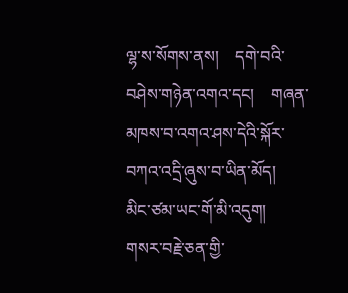ལྷ་ས་སོགས་ནས།    དགེ་བའི་བཤེས་གཉེན་འགའ་དང།    གཞན་མཁས་བ་འགའ་ཤས་དེའི་སྐོར་བཀའ་འདྲི་ཞུས་བ་ཡིན་མོད།    མིང་ཙམ་ཡང་གོ་མི་འདུག།    གསར་བརྗེ་ཅན་གྱི་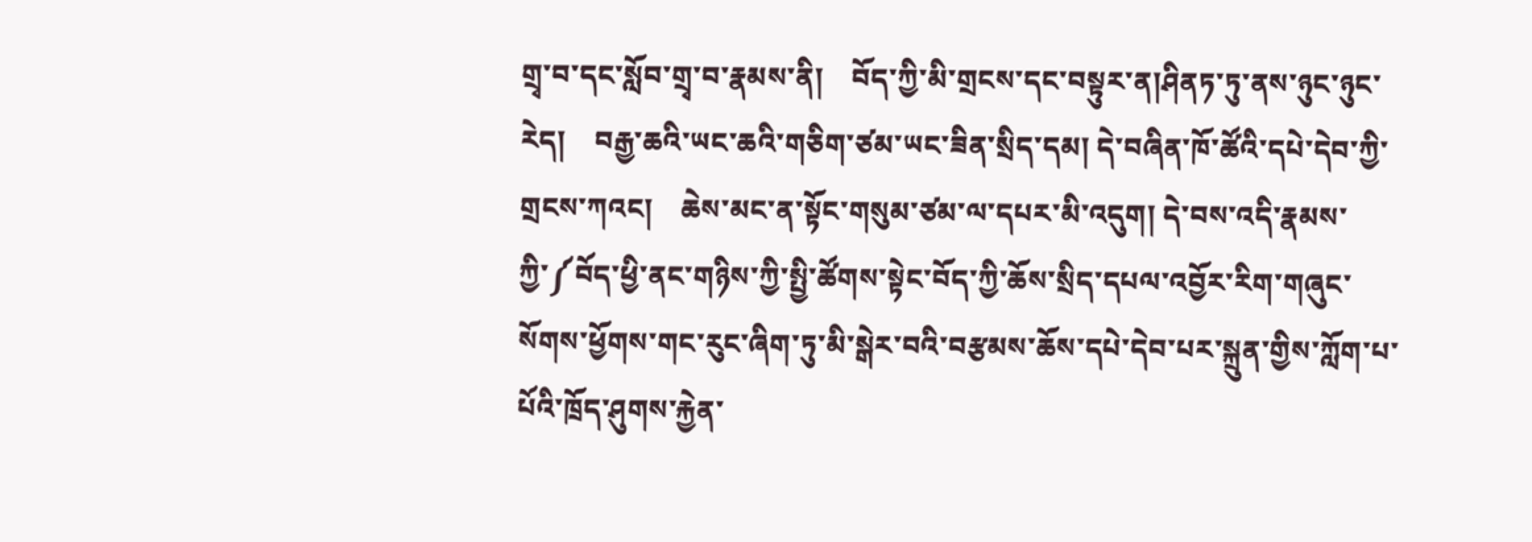གྲྭ་བ་དང་སློབ་གྲྭ་བ་རྣམས་ནི།    བོད་ཀྱི་མི་གྲངས་དང་བསྟུར་ན།ཤིནཏ་ཏུ་ནས་ཉུང་ཉུང་རེད།    བརྒྱ་ཆའི་ཡང་ཆའི་གཅིག་ཙམ་ཡང་ཟིན་སྲིད་དམ། དེ་བཞིན་ཁོ་ཚོའི་དཔེ་དེབ་ཀྱི་གྲངས་ཀའང།    ཆེས་མང་ན་སྟོང་གསུམ་ཙམ་ལ་དཔར་མི་འདུག། དེ་བས་འདི་རྣམས་ཀྱི་༼བོད་ཕྱི་ནང་གཉིས་ཀྱི་སྤྱི་ཚོགས་སྟེང་བོད་ཀྱི་ཆོས་སྲིད་དཔལ་འབྱོར་རིག་གཞུང་སོགས་ཕྱོགས་གང་རུང་ཞིག་ཏུ་མི་སྒེར་བའི་བརྩམས་ཆོས་དཔེ་དེབ་པར་སྐྲུན་གྱིས་ཀློག་པ་པོའི་ཁྲོད་ཤུགས་རྐྱེན་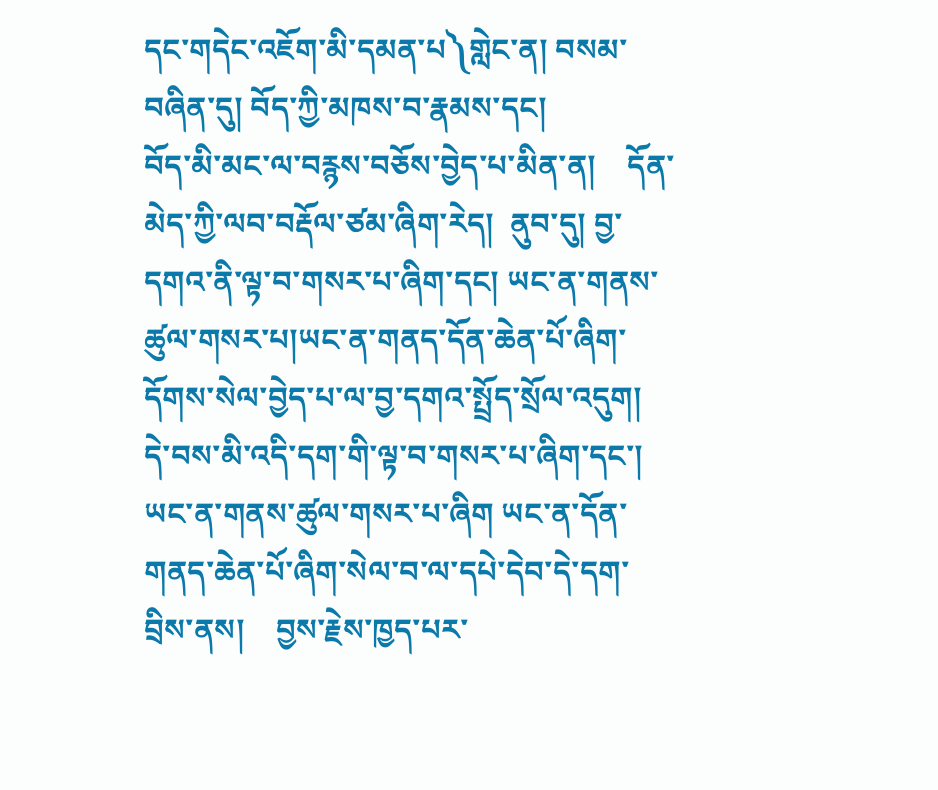དང་གདེང་འཇོག་མི་དམན་པ༽གླེང་ན། བསམ་བཞིན་དུ། བོད་ཀྱི་མཁས་བ་རྣམས་དང།
བོད་མི་མང་ལ་བརྙས་བཅོས་བྱེད་པ་མིན་ན།    དོན་མེད་ཀྱི་ལབ་བརྡོལ་ཙམ་ཞིག་རེད།  ནུབ་དུ། བྱ་དགའ་ནི་ལྟ་བ་གསར་པ་ཞིག་དང། ཡང་ན་གནས་ཚུལ་གསར་པ།ཡང་ན་གནད་དོན་ཆེན་པོ་ཞིག་དོགས་སེལ་བྱེད་པ་ལ་བྱ་དགའ་སྤྲོད་སྲོལ་འདུག།  དེ་བས་མི་འདི་དག་གི་ལྟ་བ་གསར་པ་ཞིག་དང་།  ཡང་ན་གནས་ཚུལ་གསར་པ་ཞིག ཡང་ན་དོན་གནད་ཆེན་པོ་ཞིག་སེལ་བ་ལ་དཔེ་དེབ་དེ་དག་བྲིས་ནས།    བྱས་རྗེས་ཁྱད་པར་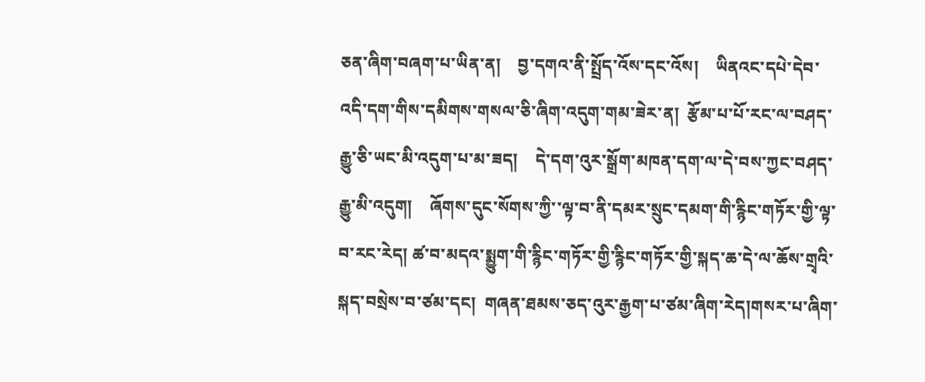ཅན་ཞིག་བཞག་པ་ཡིན་ན།    བྱ་དགའ་ནི་སྤྲོད་འོས་དང་འོས།    ཡིནའང་དཔེ་དེབ་འདི་དག་གིས་དམིགས་གསལ་ཅི་ཞིག་འདུག་གམ་ཟེར་ན།  རྩོམ་པ་པོ་རང་ལ་བཤད་རྒྱུ་ཅི་ཡང་མི་འདུག་པ་མ་ཟད།    དེ་དག་འུར་སྒྲོག་མཁན་དག་ལ་དེ་བས་ཀྱང་བཤད་རྒྱུ་མི་འདུག།    ཞོགས་དུང་སོགས་ཀྱི་་ལྟ་བ་ནི་དམར་སྲུང་དམག་གི་རྙིང་གཏོར་གྱི་ལྟ་བ་རང་རེད། ཚ་བ་མདའ་སྨྱུག་གི་རྙིང་གཏོར་གྱི་རྙིང་གཏོར་གྱི་སྐད་ཆ་དེ་ལ་ཆོས་གྲྭའི་སྐད་བསྲེས་བ་ཙམ་དང།  གཞན་ཐམས་ཅད་འུར་རྒྱག་པ་ཙམ་ཞིག་རེད།གསར་པ་ཞིག་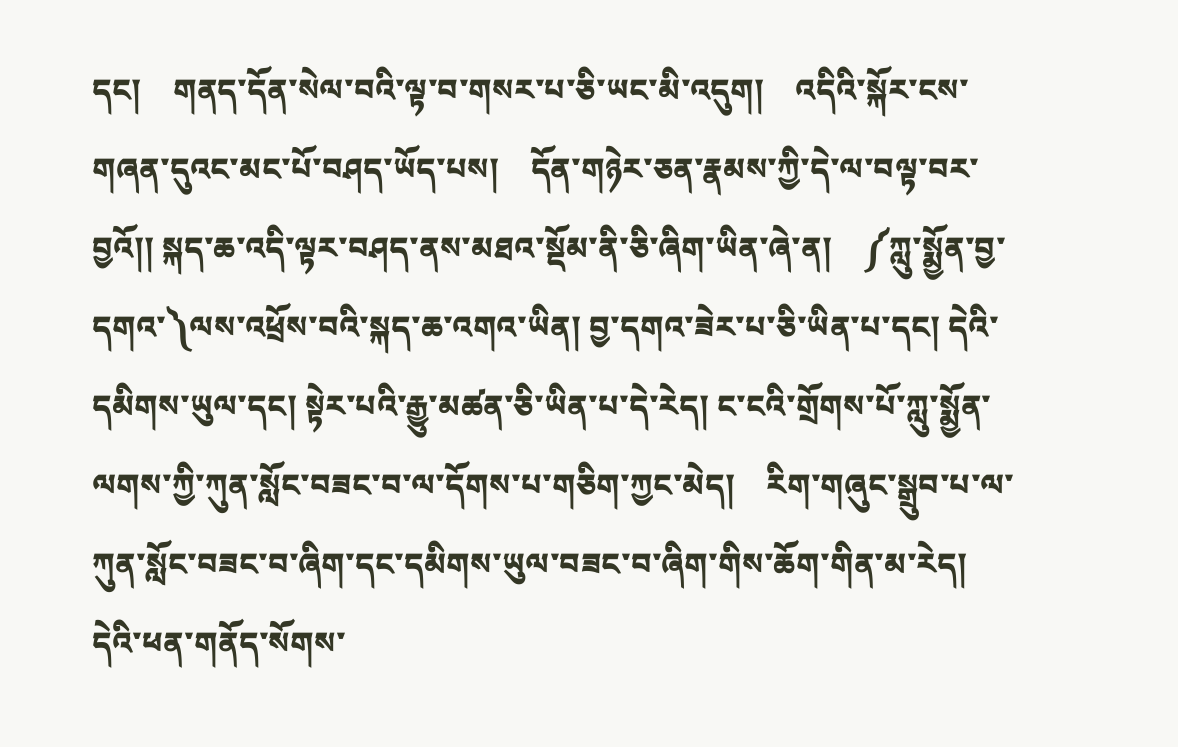དང།    གནད་དོན་སེལ་བའི་ལྟ་བ་གསར་པ་ཅི་ཡང་མི་འདུག།    འདིའི་སྐོར་ངས་གཞན་དུའང་མང་པོ་བཤད་ཡོད་པས།    དོན་གཉེར་ཅན་རྣམས་ཀྱི་དེ་ལ་བལྟ་བར་བྱའོ།། སྐད་ཆ་འདི་ལྟར་བཤད་ནས་མཐའ་སྡོམ་ནི་ཅི་ཞིག་ཡིན་ཞེ་ན།    ༼ཀླུ་སྨྱོན་བྱ་དགའ་༽ལས་འཕྲོས་བའི་སྐད་ཆ་འགའ་ཡིན། བྱ་དགའ་ཟེར་པ་ཅི་ཡིན་པ་དང། དེའི་དམིགས་ཡུལ་དང། སྟེར་པའི་རྒྱུ་མཚན་ཅི་ཡིན་པ་དེ་རེད། ང་ངའི་གྲོགས་པོ་ཀླུ་སྨྱོན་ལགས་ཀྱི་ཀུན་སློང་བཟང་བ་ལ་དོགས་པ་གཅིག་ཀྱང་མེད།    རིག་གཞུང་སྒྲུབ་པ་ལ་ཀུན་སློང་བཟང་བ་ཞིག་དང་དམིགས་ཡུལ་བཟང་བ་ཞིག་གིས་ཆོག་གིན་མ་རེད།    དེའི་ཕན་གནོད་སོགས་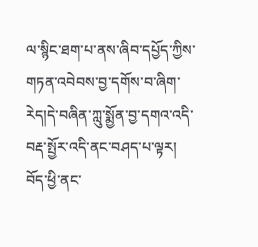ལ་སྙིང་ཐག་པ་ནས་ཞིབ་དཔྱོད་ཀྱིས་གཏན་འབེབས་བྱ་དགོས་བ་ཞིག་རེད།དེ་བཞིན་ཀླུ་སྨྱོན་བྱ་དགའ་འདི་བརྡ་སྤྱོར་འདི་ནང་བཤད་པ་ལྟར།    བོད་ཕྱི་ནང་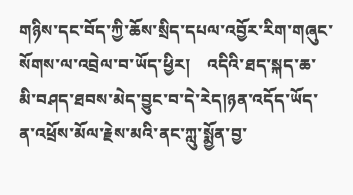གཉིས་དང་བོད་ཀྱི་ཆོས་སྲིད་དཔལ་འབྱོར་རིག་གཞུང་སོགས་ལ་འབྲེལ་བ་ཡོད་ཕྱིར།    འདིའི་ཐད་སྐད་ཆ་མི་བཤད་ཐབས་མེད་བྱུང་བ་དེ་རེད།ཉན་འདོད་ཡོད་ན་འཕྲོས་མོལ་རྗེས་མའི་ནང་ཀླུ་སྨྱོན་བྱ་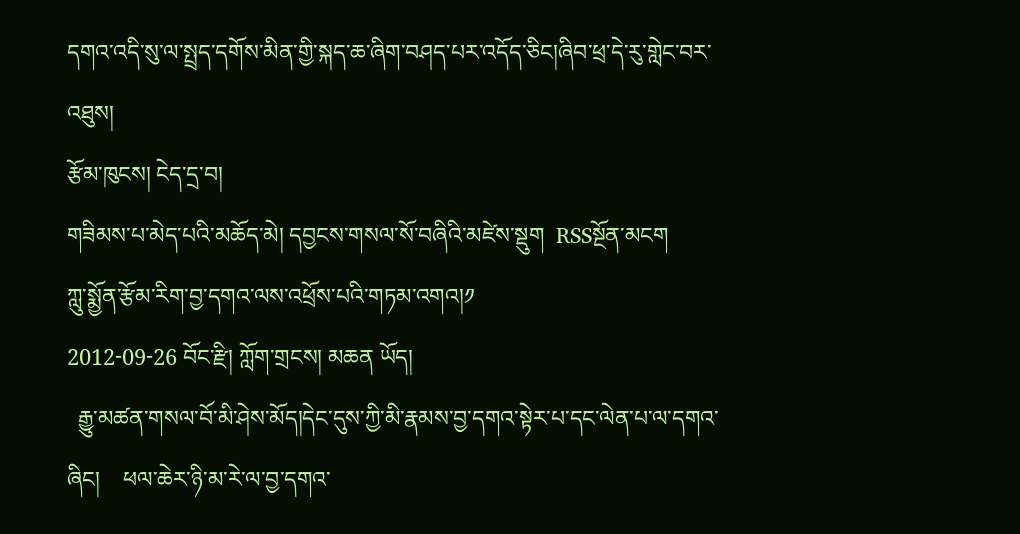དགའ་འདི་སུ་ལ་སྤྲད་དགོས་མིན་གྱི་སྐད་ཆ་ཞིག་བཤད་པར་འདོད་ཅིང།ཞིབ་ཕྲ་དེ་རུ་གླེང་བར་འཐུས།
རྩོམ་ཁུངས། ངེད་དྲ་བ།
གཟིམས་པ་མེད་པའི་མཆོད་མེ། དབྱངས་གསལ་སོ་བཞིའི་མཛེས་སྡུག  RSSསྔོན་མངག
ཀླུ་སྨྱོན་རྩོམ་རིག་བྱ་དགའ་ལས་འཕྲོས་པའི་གཏམ་འགའ།༡
2012-09-26 བོང་རྫི། ཀློག་གྲངས། མཆན ཡོད།
  རྒྱུ་མཚན་གསལ་བོ་མི་ཤེས་མོད།དེང་དུས་ཀྱི་མི་རྣམས་བྱ་དགའ་སྟེར་པ་དང་ལེན་པ་ལ་དགའ་ཞིང།    ཕལ་ཆེར་ཉི་མ་རེ་ལ་བྱ་དགའ་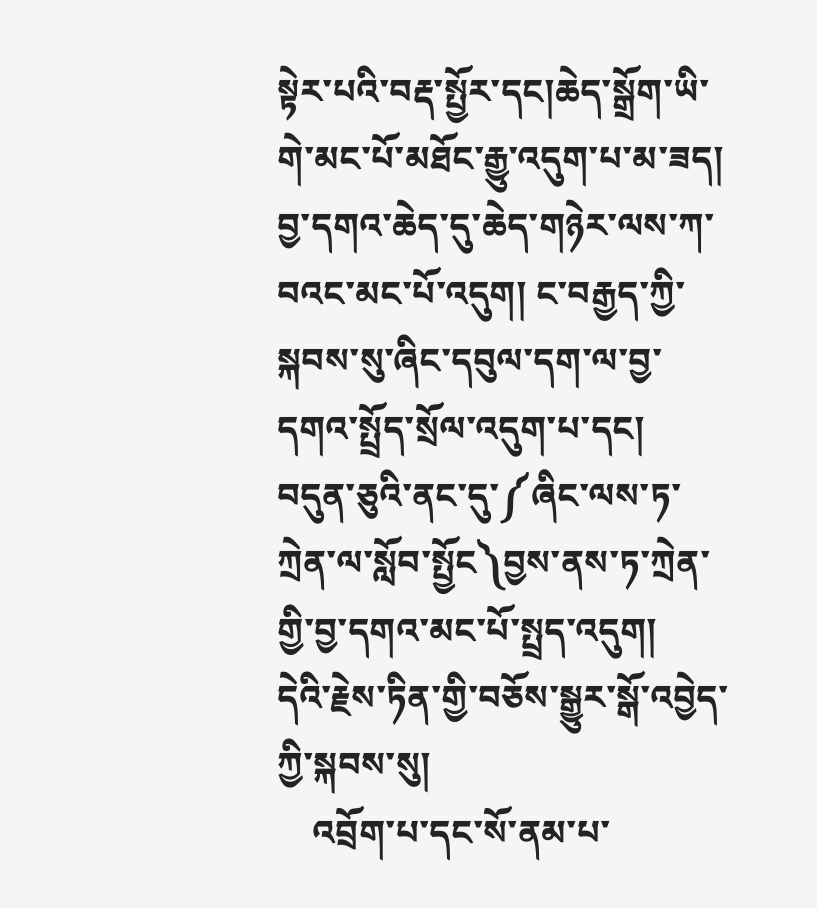སྟེར་པའི་བརྡ་སྤྱོར་དང།ཆེད་སྒྲོག་ཡི་གེ་མང་པོ་མཐོང་རྒྱུ་འདུག་པ་མ་ཟད།    བྱ་དགའ་ཆེད་དུ་ཆེད་གཉེར་ལས་ཀ་བའང་མང་པོ་འདུག། ང་བརྒྱད་ཀྱི་སྐབས་སུ་ཞིང་དབུལ་དག་ལ་བྱ་དགའ་སྤྲོད་སྲོལ་འདུག་པ་དང།    བདུན་ཅུའི་ནང་དུ་༼ཞིང་ལས་ཏ་ཀྲེན་ལ་སློབ་སྤྱོང༽བྱས་ནས་ཏ་ཀྲེན་གྱི་བྱ་དགའ་མང་པོ་སྤྲད་འདུག།    དེའི་རྗེས་ཏིན་གྱི་བཅོས་སྒྱུར་སྒོ་འབྱེད་ཀྱི་སྐབས་སུ།
    འབྲོག་པ་དང་སོ་ནམ་པ་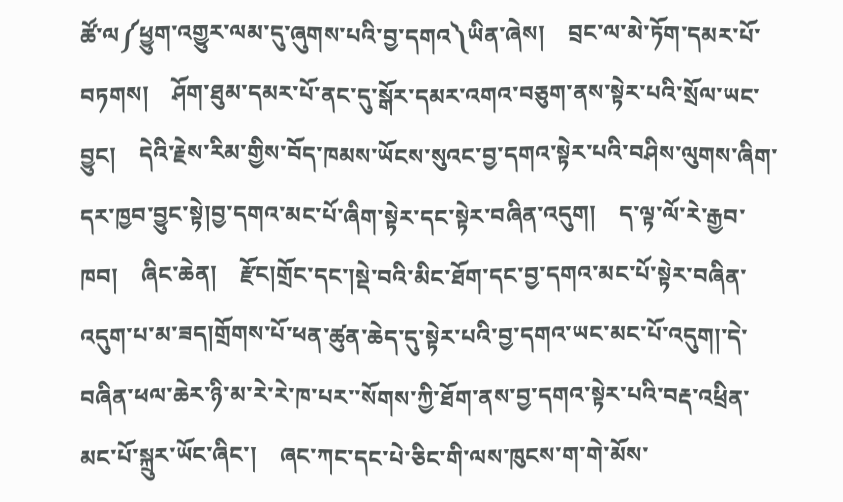ཚོ་ལ༼ཕྱུག་འགྱུར་ལམ་དུ་ཞུགས་པའི་བྱ་དགའ༽ཡིན་ཞེས།    བྲང་ལ་མེ་ཏོག་དམར་པོ་བཏགས།    ཤོག་ཐུམ་དམར་པོ་ནང་དུ་སྒོར་དམར་འགའ་བཅུག་ནས་སྟེར་པའི་སྲོལ་ཡང་བྱུང།    དེའི་རྗེས་རིམ་གྱིས་བོད་ཁམས་ཡོངས་སུའང་བྱ་དགའ་སྟེར་པའི་བཤིས་ལུགས་ཞིག་དར་ཁྱབ་བྱུང་སྟེ།བྱ་དགའ་མང་པོ་ཞིག་སྟེར་དང་སྟེར་བཞིན་འདུག།    ད་ལྟ་ལོ་རེ་རྒྱབ་ཁབ།    ཞིང་ཆེན།    རྫོང།གྲོང་དང་།སྡེ་བའི་མིང་ཐོག་དང་བྱ་དགའ་མང་པོ་སྟེར་བཞིན་འདུག་པ་མ་ཟད།གྲོགས་པོ་ཕན་ཚུན་ཆེད་དུ་སྟེར་པའི་བྱ་དགའ་ཡང་མང་པོ་འདུག།་དེ་བཞིན་ཕལ་ཆེར་ཉི་མ་རེ་རེ་ཁ་པར་་སོགས་ཀྱི་ཐོག་ནས་བྱ་དགའ་སྟེར་པའི་བརྡ་འཕྲིན་མང་པོ་སྐྲུར་ཡོང་ཞིང་།    ཞང་ཀང་དང་པེ་ཅིང་གི་ལས་ཁུངས་ག་གེ་མོས་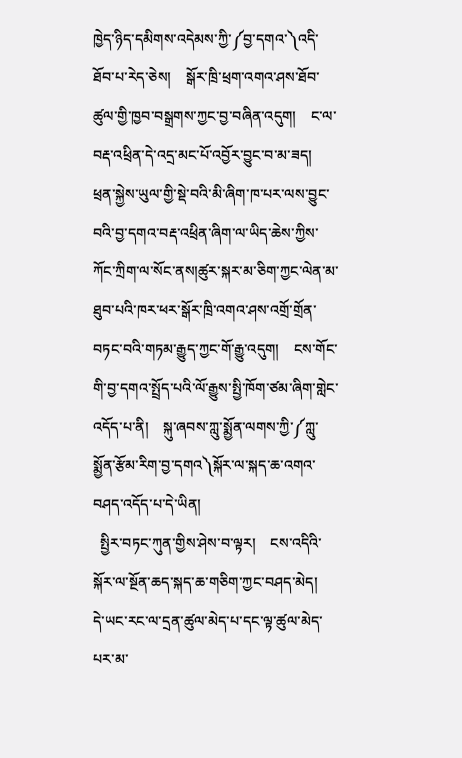ཁྱེད་ཉིད་དམིགས་འདེམས་ཀྱི་༼བྱ་དགའ་༽འདི་ཐོབ་པ་རེད་ཅེས།    སྒོར་ཁྲི་ཕྲག་འགའ་ཤས་ཐོབ་ཚུལ་གྱི་ཁྱབ་བསྒྲགས་ཀྱང་བྱ་བཞིན་འདུག།    ང་ལ་བརྡ་འཕྲིན་དེ་འདྲ་མང་པོ་འབྱོར་བྱུང་བ་མ་ཟད།    ཕྲན་སྐྱེས་ཡུལ་གྱི་སྡེ་བའི་མི་ཞིག་ཁ་པར་ལས་བྱུང་བའི་བྱ་དགའ་བརྡ་འཕྲིན་ཞིག་ལ་ཡིད་ཆེས་ཀྱིས་ཀོང་ཀྲིག་ལ་སོང་ནས།ཚུར་སྐར་མ་ཅིག་ཀྱང་ལེན་མ་ཐུབ་པའི་ཁར་ཕར་སྒོར་ཁྲི་འགའ་ཤས་འགྲོ་གྲོན་བཏང་བའི་གཏམ་རྒྱུད་ཀྱང་གོ་རྒྱུ་འདུག།    ངས་གོང་གི་བྱ་དགའ་སྤྲོད་པའི་ལོ་རྒྱུས་སྤྱི་ཁོག་ཙམ་ཞིག་གླེང་འདོད་པ་ནི།    སྐུ་ཞབས་ཀླུ་སྨྱོན་ལགས་ཀྱི་༼ཀླུ་སྨྱོན་རྩོམ་རིག་བྱ་དགའ༽སྐོར་ལ་སྐད་ཆ་འགའ་བཤད་འདོད་པ་དེ་ཡིན།
  སྤྱིར་བཏང་ཀུན་གྱིས་ཤེས་བ་ལྟར།    ངས་འདིའི་སྐོར་ལ་སྔོན་ཆད་སྐད་ཆ་གཅིག་ཀྱང་བཤད་མེད།    དེ་ཡང་རང་ལ་དྲན་ཚུལ་མེད་པ་དང་ལྟ་ཚུལ་མེད་པར་མ་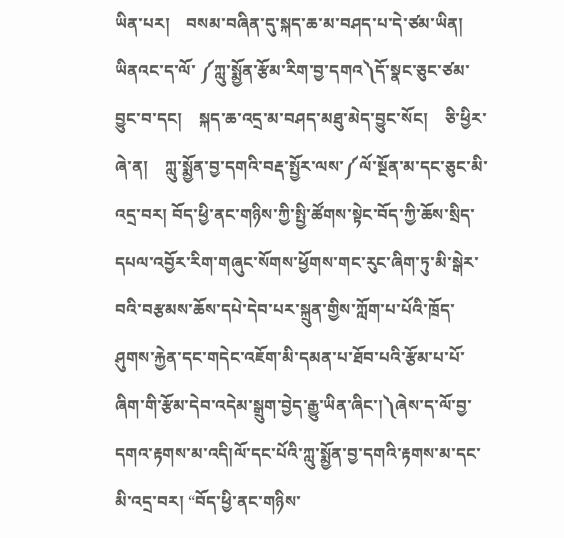ཡིན་པར།    བསམ་བཞིན་དུ་སྐད་ཆ་མ་བཤད་པ་དེ་ཙམ་ཡིན།    ཡིནའང་ད་ལོ་ ༼ཀླུ་སྨྱོན་རྩོམ་རིག་བྱ་དགའ༽དོ་སྣང་ཅུང་ཙམ་བྱུང་བ་དང།    སྐད་ཆ་འདྲ་མ་བཤད་མཐུ་མེད་བྱུང་སོང།    ཅི་ཕྱིར་ཞེ་ན།    ཀླུ་སྨྱོན་བྱ་དགའི་བརྡ་སྤྱོར་ལས་༼ལོ་སྔོན་མ་དང་ཅུང་མི་འདྲ་བར། བོད་ཕྱི་ནང་གཉིས་ཀྱི་སྤྱི་ཚོགས་སྟེང་བོད་ཀྱི་ཆོས་སྲིད་དཔལ་འབྱོར་རིག་གཞུང་སོགས་ཕྱོགས་གང་རུང་ཞིག་ཏུ་མི་སྒེར་བའི་བརྩམས་ཆོས་དཔེ་དེབ་པར་སྐྲུན་གྱིས་ཀློག་པ་པོའི་ཁྲོད་ཤུགས་རྐྱེན་དང་གདེང་འཇོག་མི་དམན་པ་ཐོབ་པའི་རྩོམ་པ་པོ་ཞིག་གི་རྩོམ་དེབ་འདེམ་སྒྲུག་བྱེད་རྒྱུ་ཡིན་ཞིང་།༽ཞེས་ད་ལོ་བྱ་དགའ་རྟགས་མ་འདི།ལོ་དང་པོའི་ཀླུ་སྨྱོན་བྱ་དགའི་རྟགས་མ་དང་མི་འདྲ་བར། “བོད་ཕྱི་ནང་གཉིས་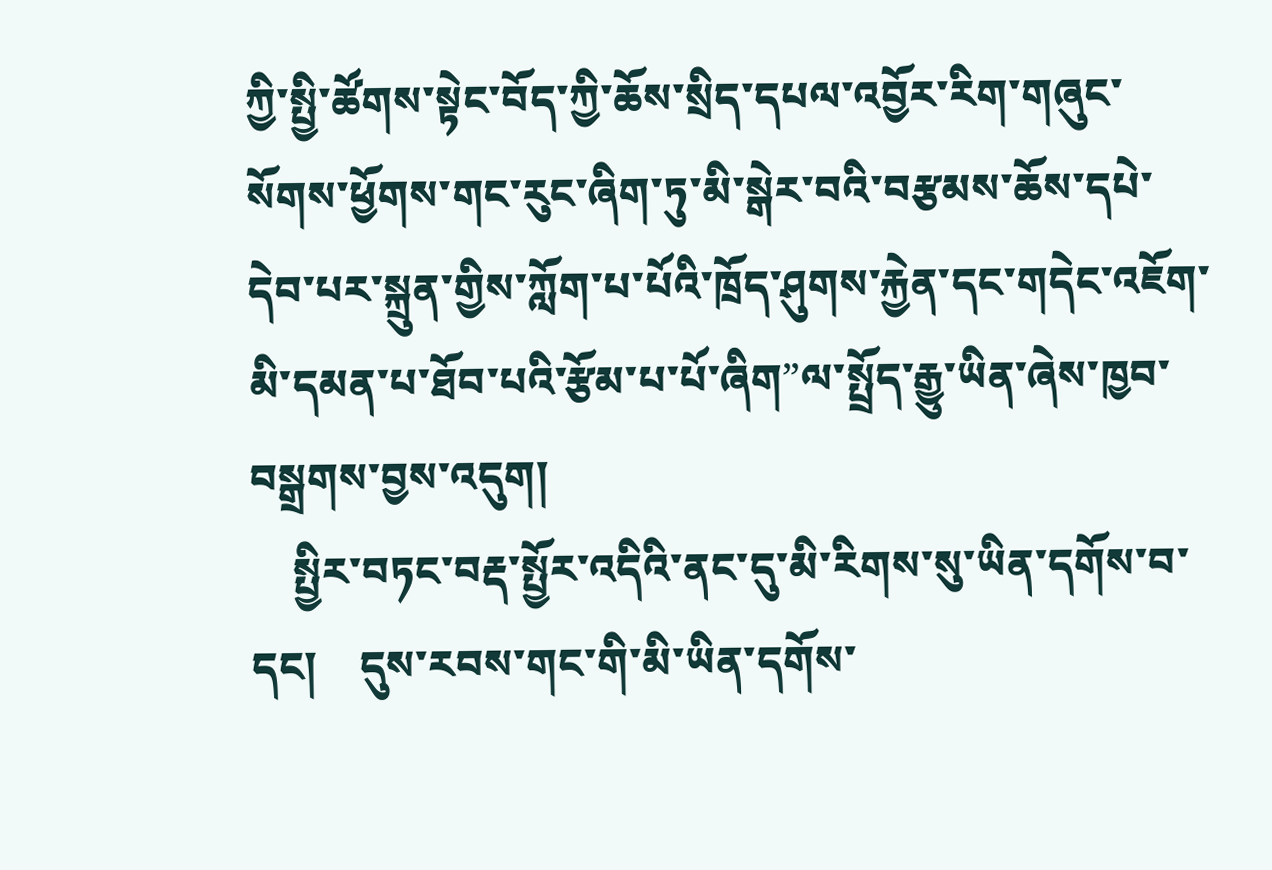ཀྱི་སྤྱི་ཚོགས་སྟེང་བོད་ཀྱི་ཆོས་སྲིད་དཔལ་འབྱོར་རིག་གཞུང་སོགས་ཕྱོགས་གང་རུང་ཞིག་ཏུ་མི་སྒེར་བའི་བརྩམས་ཆོས་དཔེ་དེབ་པར་སྐྲུན་གྱིས་ཀློག་པ་པོའི་ཁྲོད་ཤུགས་རྐྱེན་དང་གདེང་འཇོག་མི་དམན་པ་ཐོབ་པའི་རྩོམ་པ་པོ་ཞིག”ལ་སྤྲོད་རྒྱུ་ཡིན་ཞེས་ཁྱབ་བསྒྲགས་བྱས་འདུག།
    སྤྱིར་བཏང་བརྡ་སྤྱོར་འདིའི་ནང་དུ་མི་རིགས་སུ་ཡིན་དགོས་བ་དང།    དུས་རབས་གང་གི་མི་ཡིན་དགོས་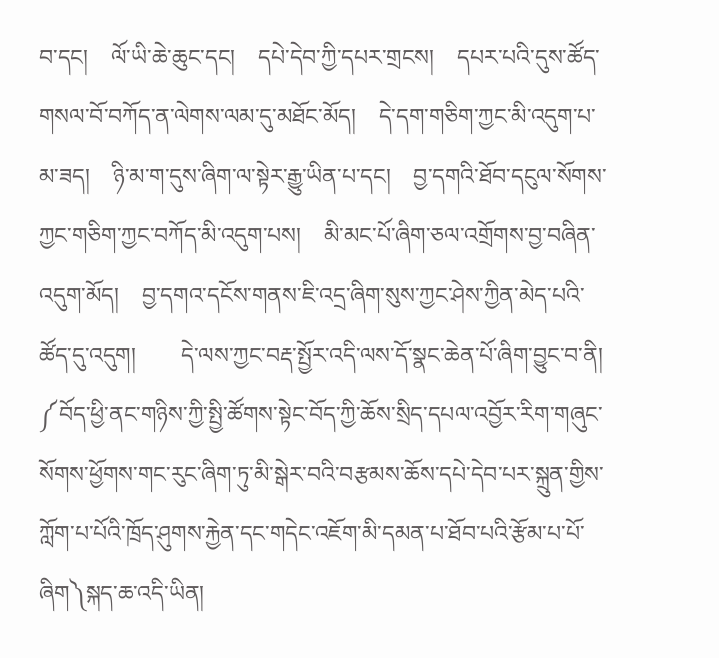བ་དང།    ལོ་ཡི་ཆེ་ཆུང་དང།    དཔེ་དེབ་ཀྱི་དཔར་གྲངས།    དཔར་པའི་དུས་ཚོད་གསལ་བོ་བཀོད་ན་ལེགས་ལམ་དུ་མཐོང་མོད།    དེ་དག་གཅིག་ཀྱང་མི་འདུག་པ་མ་ཟད།    ཉི་མ་ག་དུས་ཞིག་ལ་སྟེར་རྒྱུ་ཡིན་པ་དང།    བྱ་དགའི་ཐོབ་དངུལ་སོགས་ཀྱང་གཅིག་ཀྱང་བཀོད་མི་འདུག་པས།    མི་མང་པོ་ཞིག་ཅལ་འགྲོགས་བྱ་བཞིན་འདུག་མོད།    བྱ་དགའ་དངོས་གནས་ཇི་འདྲ་ཞིག་སུས་ཀྱང་ཤེས་ཀྱིན་མེད་པའི་ཚོད་དུ་འདུག།        དེ་ལས་ཀྱང་བརྡ་སྤྱོར་འདི་ལས་དོ་སྣང་ཆེན་པོ་ཞིག་བྱུང་བ་ནི།    ༼བོད་ཕྱི་ནང་གཉིས་ཀྱི་སྤྱི་ཚོགས་སྟེང་བོད་ཀྱི་ཆོས་སྲིད་དཔལ་འབྱོར་རིག་གཞུང་སོགས་ཕྱོགས་གང་རུང་ཞིག་ཏུ་མི་སྒེར་བའི་བརྩམས་ཆོས་དཔེ་དེབ་པར་སྐྲུན་གྱིས་ཀློག་པ་པོའི་ཁྲོད་ཤུགས་རྐྱེན་དང་གདེང་འཇོག་མི་དམན་པ་ཐོབ་པའི་རྩོམ་པ་པོ་ཞིག༽སྐད་ཆ་འདི་ཡིན།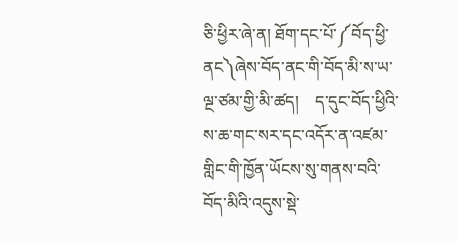ཅི་ཕྱིར་ཞེ་ན། ཐོག་དང་པོ་༼བོད་ཕྱི་ནང༽ཞེས་བོད་ནང་གི་བོད་མི་ས་ཡ་ལྔ་ཙམ་གྱི་མི་ཚད།    ད་དུང་བོད་ཕྱིའི་ས་ཆ་གང་སར་དང་འདོར་ན་འཛམ་གླིང་གི་ཁྱོན་ཡོངས་སུ་གནས་བའི་བོད་མིའི་འདུས་སྡེ་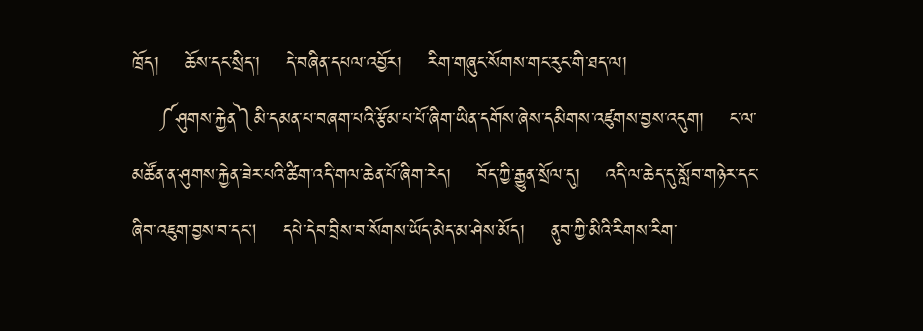ཁྲོད།    ཆོས་དང་སྲིད་།    དེ་བཞིན་དཔལ་འབྱོར།    རིག་གཞུང་སོགས་གང་རུང་གི་ཐད་ལ།
    ༼ཤུགས་རྐྱེན༽མི་དམན་པ་བཞག་པའི་རྩོམ་པ་པོ་ཞིག་ཡིན་དགོས་ཞེས་དམིགས་འཛུགས་བྱས་འདུག།    ང་ལ་མཚོན་ན་ཤུགས་རྐྱེན་ཟེར་པའི་ཚིག་འདི་གལ་ཆེན་པོ་ཞིག་རེད།    བོད་ཀྱི་རྒྱུན་སྲོལ་དུ།    འདི་ལ་ཆེད་དུ་སློབ་གཉེར་དང་ཞིབ་འཇུག་བྱས་བ་དང།    དཔེ་དེབ་བྲིས་བ་སོགས་ཡོད་མེད་མ་ཤེས་མོད།    ནུབ་ཀྱི་མིའི་རིགས་རིག་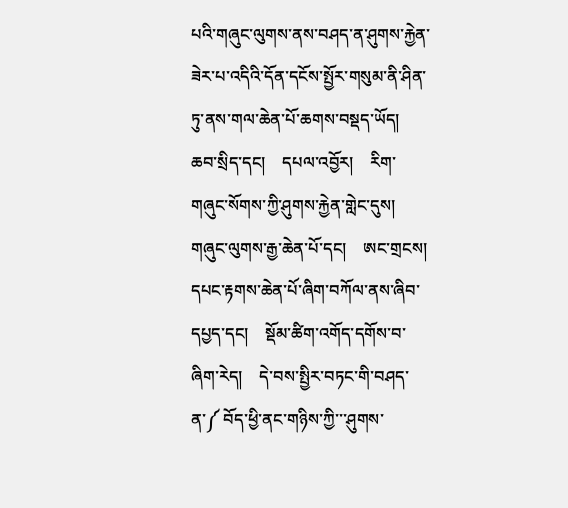པའི་གཞུང་ལུགས་ནས་བཤད་ན་ཤུགས་རྐྱེན་ཟེར་པ་འདིའི་དོན་དངོས་སྤྱོར་གསུམ་ནི་ཤིན་ཏུ་ནས་གལ་ཆེན་པོ་ཆགས་བསྡད་ཡོད།    ཆབ་སྲིད་དང།    དཔལ་འབྱོར།    རིག་གཞུང་སོགས་ཀྱི་ཤུགས་རྐྱེན་གླེང་དུས།    གཞུང་ལུགས་རྒྱ་ཆེན་པོ་དང།    ཨང་གྲངས།    དཔང་རྟགས་ཆེན་པོ་ཞིག་བཀོལ་ནས་ཞིབ་དཔྱད་དང།    སྡོམ་ཚིག་འགོད་དགོས་བ་ཞིག་རེད།    དེ་བས་སྤྱིར་བཏང་གི་བཤད་ན་༼ བོད་ཕྱི་ནང་གཉིས་ཀྱི་་་ཤུགས་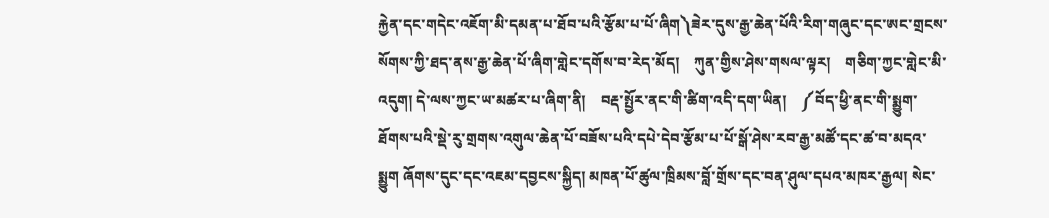རྐྱེན་དང་གདེང་འཇོག་མི་དམན་པ་ཐོབ་པའི་རྩོམ་པ་པོ་ཞིག༽ཟེར་དུས་རྒྱ་ཆེན་པོའི་རིག་གཞུང་དང་ཨང་གྲངས་སོགས་ཀྱི་ཐད་ནས་རྒྱ་ཆེན་པོ་ཞིག་གླེང་དགོས་བ་རེད་མོད།    ཀུན་གྱིས་ཤེས་གསལ་ལྟར།    གཅིག་ཀྱང་གླེང་མི་འདུག། དེ་ལས་ཀྱང་ཡ་མཚར་པ་ཞིག་ནི།    བརྡ་སྤྱོར་ནང་གི་ཚིག་འདི་དག་ཡིན།    ༼བོད་ཕྱི་ནང་གི་སྨྱུག་ཐོགས་པའི་སྡེ་རུ་གྲགས་འགུལ་ཆེན་པོ་བཟོས་པའི་དཔེ་དེབ་རྩོམ་པ་པོ་སྒོ་ཤེས་རབ་རྒྱ་མཚོ་དང་ཚ་བ་མདའ་སྨྱུག ཞོགས་དུང་དང་འཇམ་དབྱངས་སྐྱིད། མཁན་པོ་ཚུལ་ཁྲིམས་བློ་གྲོས་དང་བན་ཤུལ་དཔའ་མཁར་རྒྱལ། སེང་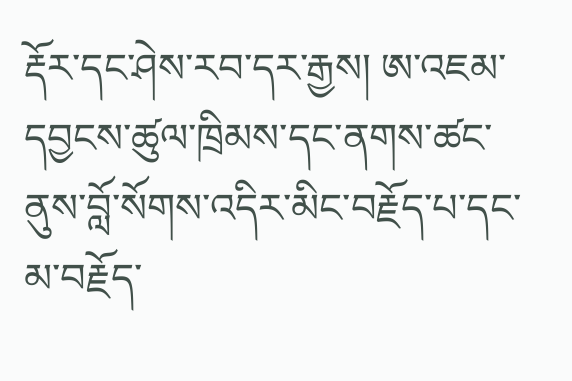རྡོར་དང་ཤེས་རབ་དར་རྒྱས། ཨ་འཇམ་དབྱངས་ཚུལ་ཁྲིམས་དང་ནགས་ཚང་ནུས་བློ་སོགས་འདིར་མིང་བརྗོད་པ་དང་མ་བརྗོད་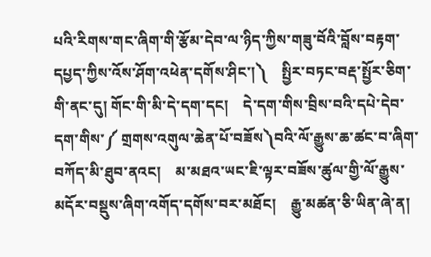པའི་རིགས་གང་ཞིག་གི་རྩོམ་དེབ་ལ་ཉིད་ཀྱིས་གཟུ་བོའི་བློས་བརྟག་དཔྱད་ཀྱིས་འོས་ཤོག་འཕེན་དགོས་ཤིང་།༽    སྤྱིར་བཏང་བརྡ་སྤྱོར་ཅིག་གི་ནང་དུ། གོང་གི་མི་དེ་དག་དང།    དེ་དག་གིས་བྲིས་བའི་དཔེ་དེབ་དག་གིས་༼ གྲགས་འགུལ་ཆེན་པོ་བཟོས༽བའི་ལོ་རྒྱུས་ཆ་ཚང་བ་ཞིག་བཀོད་མི་ཐུབ་ནའང།    མ་མཐའ་ཡང་ཇི་ལྟར་བཟོས་ཚུལ་གྱི་ལོ་རྒྱུས་མདོར་བསྡུས་ཞིག་འགོད་དགོས་བར་མཐོང།    རྒྱུ་མཚན་ཅི་ཡིན་ཞེ་ན།